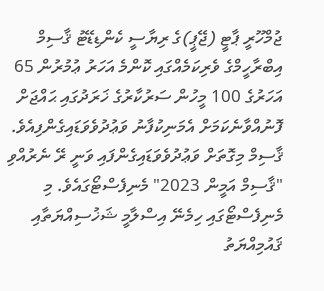ޖުމްހޫރީ ޕާޓީ (ޖޭޕީ)ގެ ރިޔާސީ ކެންޑިޑޭޓު ޤާސިމް އިބްރާހީމްގެ ވެރިކަމެއްގައި ކޮންމެ އަހަރު ޢުމުރުން 65 އަހަރުގެ 100 މީހުން ސަރުކާރުގެ ޚަރަދުގައި ޙައްޖަށް ފޮނުއްވާނެކަމަށް އެމަނިކުފާނު ވަޢުދުވެވަޑައިގެންފިއެވެ.
ޤާސިމް މިގޮތަށް ވަޢުދުވެވަޑައިގެންފައި ވަނީ ރޭ ނެރުއްވި "ޤާސިމް އަމީން 2023" މެނިފެސްޓޯގައެވެ. މި މެނިފެސްޓޯގައި ހިމެނޭ އިސްލާމީ ޝަޚުސިއްޔަތާއި ޤައުމިއްޔަތު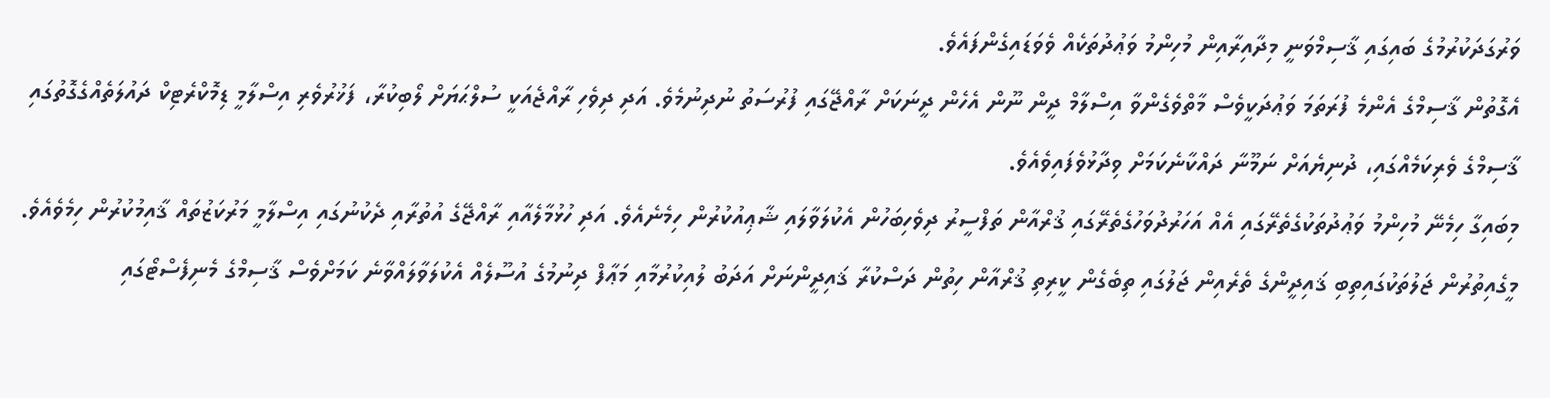ވަރުގަދަކުރުމުގެ ބައިގައި ޤާސިމްވަނީ މިދާއިރާއިން މުހިންމު ވަޢުދުތަކެއް ވެވަޑައިގެންފައެވެ.
އެގޮތުން ޤާސިމްގެ އެންމެ ފުރަތަމަ ވަޢުދަކީވެސް މާތްވެގެންވާ އިސްލާމް ދީން ނޫން އެހެން ދީނަކަށް ރާއްޖޭގައި ފުރުސަތު ނުދިނުމެވެ. އަދި ދިވެހި ރާއްޖެއަކީ ސުލްޙަޔަށް ލޯބިކުރާ، ފަޚުރުވެރި އިސްލާމީ ޑިމޮކްރެޓިކް ދައުލަތެއްގެގޮތުގައި ޤާސިމްގެ ވެރިކަމެއްގައި، ދުނިޔެއަށް ނަމޫނާ ދައްކާނެކަމަށް ވިދާޅުވެފައިވެއެވެ.
މިބައިގާ ހިމެނޭ މުހިންމު ވަޢުދުތަކުގެތެރޭގައި އެއް އަހަރުދުވަހުގެތެރޭގައި ޤުރްއާން ތަފްސީރު ދިވެހިބަހުން އެކުލަވާލައި ޝާޢިއުކުރުން ހިމެނެއެވެ. އަދި ހުޅުމާލެއާއި ރާއްޖޭގެ އުތުރާއި ދެކުނުގައި އިސްލާމީ މަރުކަޒުތައް ޤާއިމުކުރުން ހިމެވެއެވެ.
މީގެއިތުރުން ޖަލުތަކުގައިތިބި ޤައިދީންގެ ތެރެއިން ޖަލުގައި ތިބެގެން ކީރިތި ޤުރްއާން ހިތުން ދަސްކުރާ ޤައިދީންނަށް އަދަބު ލުއިކުރުމާއި މަޢާފް ދިނުމުގެ އުސޫލެއް އެކުލަވާލައްވާނެ ކަމަށްވެސް ޤާސިމްގެ މެނިފެސްޓޯގައި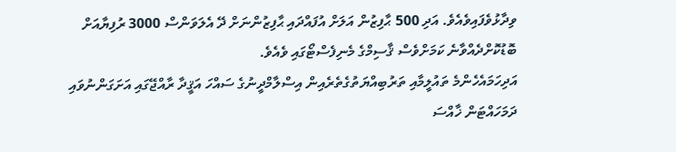ވިދާޅުވެފައިވެއެވެ. އަދި 500 ޙާފިޒުން އަލަށް އުފައްދައި ޙާފިޒުންނަށް ދޭ އެލަވަންސް 3000 ރުފިޔާއަށް ބޮޑުކޮށްދެއްވާނެ ކަމަށްވެސް ޤާސިމްގެ މެނިފެސްޓޯގައި ވެއެވެ.
އަދިހަމައެހެންމެ ތައުލީމާއި ތަރުބިއްޔަތުގެތެރެއިން އިސްލާމްދީނުގެ ސައްހަ އަޤީދާ ރާއްޖޭގައި އަށަގަންނުވައި ދަމަހައްޓަން ޚާއްސަ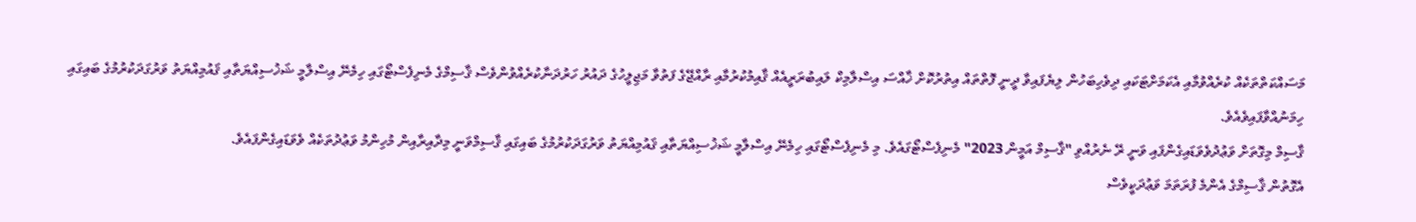މަސައްކަތްތަކެއް ކުރެއްވުމާއި އެކަމަށްޓަކައި ދިވެހިބަހުން ލިޔެފައިވާ ދީނީ ފޮތްތައް އިތުރުކޮށް ޚާއްސަ އިސްލާމިކް ލައިބުރަރީއެއް ޤާއިމުކުރުމާއި ރާއްޖޭގެ ފަތުވާ މަޖިލީހުގެ ދައުރު ހަރުދަނާކުރެއްވުންވެސް ޤާސިމްގެ މެނިފެސްޓޯގައި ހިމެނޭ އިސްލާމީ ޝަޚުސިއްޔަތާއި ޤައުމިއްޔަތު ވަރުގަދަކުރުމުގެ ބައިގައި ހިމަނުއްވާފައިވެއެވެ.
ޤާސިމް މިގޮތަށް ވަޢުދުވެވަޑައިގެންފައި ވަނީ ރޭ ނެރުއްވި "ޤާސިމް އަމީން 2023" މެނިފެސްޓޯގައެވެ. މި މެނިފެސްޓޯގައި ހިމެނޭ އިސްލާމީ ޝަޚުސިއްޔަތާއި ޤައުމިއްޔަތު ވަރުގަދަކުރުމުގެ ބައިގައި ޤާސިމްވަނީ މިދާއިރާއިން މުހިންމު ވަޢުދުތަކެއް ވެވަޑައިގެންފައެވެ.
އެގޮތުން ޤާސިމްގެ އެންމެ ފުރަތަމަ ވަޢުދަކީވެސް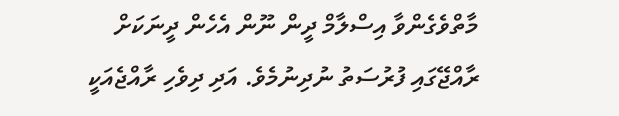މާތްވެގެންވާ އިސްލާމް ދީން ނޫން އެހެން ދީނަކަށް ރާއްޖޭގައި ފުރުސަތު ނުދިނުމެވެ. އަދި ދިވެހި ރާއްޖެއަކީ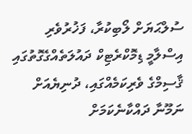ސުލްޙަޔަށް ލޯބިކުރާ، ފަޚުރުވެރި އިސްލާމީ ޑިމޮކްރެޓިކް ދައުލަތެއްގެގޮތުގައި ޤާސިމްގެ ވެރިކަމެއްގައި، ދުނިޔެއަށް ނަމޫނާ ދައްކާނެކަމަށް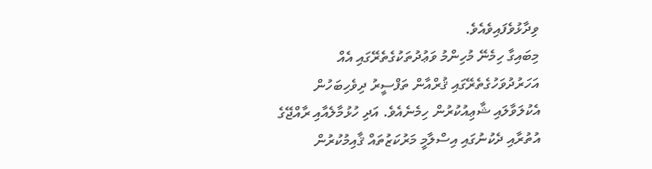ވިދާޅުވެފައިވެއެވެ.
މިބައިގާ ހިމެނޭ މުހިންމު ވަޢުދުތަކުގެތެރޭގައި އެއް އަހަރުދުވަހުގެތެރޭގައި ޤުރްއާން ތަފްސީރު ދިވެހިބަހުން އެކުލަވާލައި ޝާޢިއުކުރުން ހިމެނެއެވެ. އަދި ހުޅުމާލެއާއި ރާއްޖޭގެ އުތުރާއި ދެކުނުގައި އިސްލާމީ މަރުކަޒުތައް ޤާއިމުކުރުން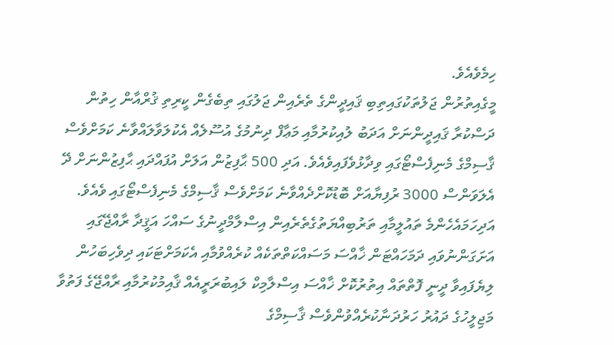ހިމެވެއެވެ.
މީގެއިތުރުން ޖަލުތަކުގައިތިބި ޤައިދީންގެ ތެރެއިން ޖަލުގައި ތިބެގެން ކީރިތި ޤުރްއާން ހިތުން ދަސްކުރާ ޤައިދީންނަށް އަދަބު ލުއިކުރުމާއި މަޢާފް ދިނުމުގެ އުސޫލެއް އެކުލަވާލައްވާނެ ކަމަށްވެސް ޤާސިމްގެ މެނިފެސްޓޯގައި ވިދާޅުވެފައިވެއެވެ. އަދި 500 ޙާފިޒުން އަލަށް އުފައްދައި ޙާފިޒުންނަށް ދޭ އެލަވަންސް 3000 ރުފިޔާއަށް ބޮޑުކޮށްދެއްވާނެ ކަމަށްވެސް ޤާސިމްގެ މެނިފެސްޓޯގައި ވެއެވެ.
އަދިހަމައެހެންމެ ތައުލީމާއި ތަރުބިއްޔަތުގެތެރެއިން އިސްލާމްދީނުގެ ސައްހަ އަޤީދާ ރާއްޖޭގައި އަށަގަންނުވައި ދަމަހައްޓަން ޚާއްސަ މަސައްކަތްތަކެއް ކުރެއްވުމާއި އެކަމަށްޓަކައި ދިވެހިބަހުން ލިޔެފައިވާ ދީނީ ފޮތްތައް އިތުރުކޮށް ޚާއްސަ އިސްލާމިކް ލައިބުރަރީއެއް ޤާއިމުކުރުމާއި ރާއްޖޭގެ ފަތުވާ މަޖިލީހުގެ ދައުރު ހަރުދަނާކުރެއްވުންވެސް ޤާސިމްގެ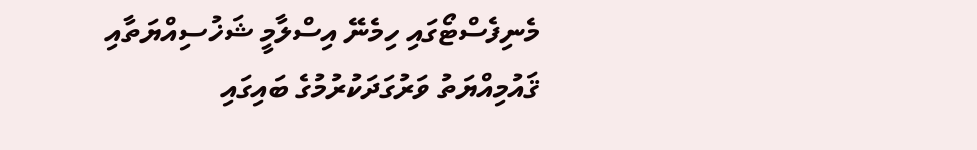މެނިފެސްޓޯގައި ހިމެނޭ އިސްލާމީ ޝަޚުސިއްޔަތާއި ޤައުމިއްޔަތު ވަރުގަދަކުރުމުގެ ބައިގައި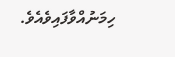ހިމަނުއްވާފައިވެއެވެ.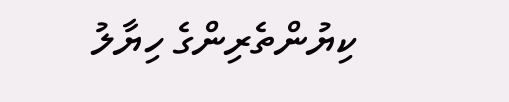ކިޔުންތެރިންގެ ހިޔާލު